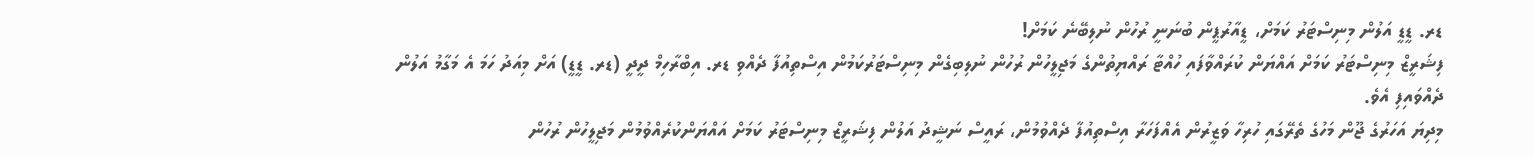ޑރ. ޑީޑީ އަލުން މިނިސްޓަރު ކަމަށް، ޑީއާރުޕީން ބުނަނީ ރުހުން ނުލިބޭނެ ކަމަށް!
ފިޝަރީޒް މިނިސްޓަރު ކަމަށް އައްޔަން ކުރައްވާފައި ހުއްޓާ ރައްޔިތުންގެ މަޖިލީހުން ރުހުން ނުލިބިގެން މިނިސްޓަރުކަމުން އިސްތިއުފާ ދެއްވި ޑރ. އިބްރާހިމް ދީދީ (ޑރ. ޑީޑީ) އަށް މިއަދު ހަމަ އެ މަގާމު އަލުން ދެއްވައިފި އެވެ.
މިދިޔަ އަހަރުގެ ޖޫން މަހުގެ ތެރޭގައި ހުރިހާ ވަޒީރުން އެއްފަހަރާ އިސްތިއުފާ ދެއްވުމުން، ރައީސް ނަޝީދު އަލުން ފިޝަރީޒް މިނިސްޓަރު ކަމަށް އައްޔަންކުރެއްވުމުން މަޖިލީހުން ރުހުން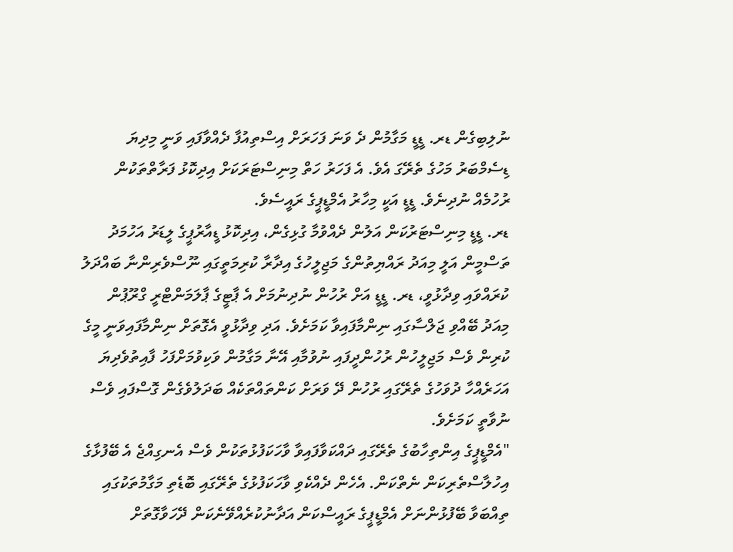ނުލިބިގެން ޑރ. ޑީޑީ މަގާމުން ދެ ވަނަ ފަހަރަށް އިސްތިއުފާ ދެއްވާފައި ވަނީ މިދިޔަ ޑިސެމްބަރު މަހުގެ ތެރޭގަ އެވެ. އެ ފަހަރު ހަތް މިނިސްޓަރަކަށް އިދިކޮޅު ފަރާތްތަކުން ރުހުމެއް ނުދިނެވެ. ޑީޑީ އަކީ މިހާރު އެމްޑީޕީގެ ރައީސެވެ.
ޑރ. ޑީޑީ މިނިސްޓަރުކަން އަލުން ދެއްވުމާ ގުޅިގެން، އިދިކޮޅު ޑީއާރުޕީގެ ލީޑަރު އަހުމަދު ތަސްމީން އަލީ މިއަދު ރައްޔިތުންގެ މަޖިލީހުގެ އިދާރާ ކުރިމަތީގައި ނޫސްވެރިންނާ ބައްދަލު ކުރައްވައި ވިދާޅުވީ، ޑރ. ޑީޑީ އަށް ރުހުން ނުދިނުމަށް އެ ޕާޓީގެ ޕާލަމަންޓްރީ ގްރޫޕުން މިއަދު ބޭއްވި ޖަލްސާގައި ނިންމާފައިވާ ކަމަށެވެ. އަދި ވިދާޅުވީ އެގޮތަށް ނިންމާފައިވަނީ މީގެ ކުރިން ވެސް މަޖިލީހުން ރުހުންދީފައި ނުވުމާއި އޭނާ މަގާމުން ވަކިވުމަށްފަހު ފާއިތުވެދިޔަ އަހަރެއްހާ ދުވަހުގެ ތެރޭގައި ރުހުން ދޭ ވަރަށް ކަންތައްތަކެއް ބަދަލުވެގެން ގޮސްފައި ވެސް ނުވާތީ ކަމަށެވެ.
"އެމްޑީޕީގެ އިންތިހާބުގެ ތެރޭގައި ދައްކަވާފައިވާ ވާހަކަފުޅުތަކުން ވެސް އެނގިއްޖެ އެ ބޭފުޅާގެ އިހުލާސްތެރިކަން ނެތްކަން. އެހެން ދެއްކެވި ވާހަކަފުޅުގެ ތެރޭގައި ބޮޑެތި މަގާމުތަކުގައި ތިއްބަވާ ބޭފުޅުންނަށް އެމްޑީޕީގެ ރައީސްކަން އަދާނުކުރެއްވޭނެކަން ދޭހަވާގޮތަށް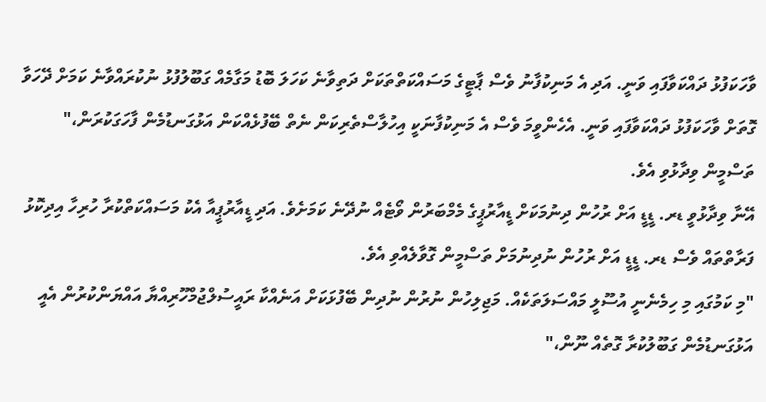ވާހަކަފުޅު ދައްކަވާފައި ވަނީ. އަދި އެ މަނިކުފާނު ވެސް ޕާޓީގެ މަސައްކަތްތަކަށް ދަތިވާނެ ކަހަލަ ބޮޑު މަގާމެއް ގަބޫލުފުޅު ނުކުރައްވާނެ ކަމަށް ދޭހަވާ ގޮތަށް ވާހަކަފުޅު ދައްކަވާފައި ވަނީ. އެހެންވީމަ ވެސް އެ މަނިކުފާނަކީ އިހުލާސްތެރިކަން ނެތް ބޭފުޅެއްކަން އަޅުގަނޑުމެން ފާހަގަކުރަން،" ތަސްމީން ވިދާޅުވި އެވެ.
އޭނާ ވިދާޅުވީ ޑރ. ޑީޑީ އަށް ރުހުން ދިނުމަކަށް ޑީއާރުޕީގެ މެމްބަރުން ވޯޓެއް ނުދޭނެ ކަމަށެވެ. އަދި ޑީއާރުޕީއާ އެކު މަސައްކަތްކުރާ ހުރިހާ އިދިކޮޅު ފަރާތްތައް ވެސް ޑރ. ޑީޑީ އަށް ރުހުން ނުދިނުމަށް ތަސްމީން ގޮވާލެއްވި އެވެ.
"މި ކަމުގައި މި ހިމެނެނީ އުސޫލީ މައްސަލަތަކެއް. މަޖިލިހުން ނުރުން ނުދިން ބޭފުޅަކަށް އަނެއްކާ ރައީސުލްޖުމްހޫރިއްޔާ އައްޔަންކުރުން އެއީ އަޅުގަނޑުމެން ގަބޫލުކުރާ ގޮތެއް ނޫން،"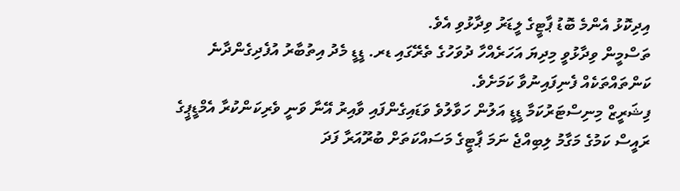އިދިކޮޅު އެންމެ ބޮޑު ޕާޓީގެ ލީޑަރު ވިދާޅުވި އެވެ.
ތަސްމީން ވިދާޅުވީ މިދިޔަ އަހަރެއްހާ ދުވަހުގެ ތެރޭގައި ޑރ. ޑީޑީ މެދު އިތުބާރު އުފެދިގެންދާނެ ކަންތައްތަކެއް ފެނިފައިނުވާ ކަމަށެވެ.
ފިޝަރީޒް މިނިސްޓަރުކަމާ ޑީޑީ އަލުން ހަވާލުވެ ވަޑައިގެންފައި ވާއިރު އޭނާ ވަނީ ވެރިކަންކުރާ އެމްޑީޕީގެ ރައީސް ކަމުގެ މަގާމު ލިބިއްޖެ ނަމަ ޕާޓީގެ މަސައްކަތަށް ބުރޫއަރާ ފަދަ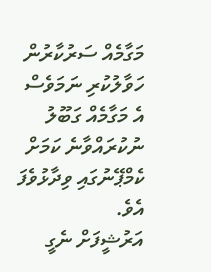މަގާމެއް ސަރުކާރުން ހަވާލުކުރި ނަމަވެސް އެ މަގާމެއް ގަބޫލު ނުކުރައްވާނެ ކަމަށް ކެމްޕޭނުގައި ވިދާޅުވެފަ އެވެ.
އަރުޝީފަށް ނެގީ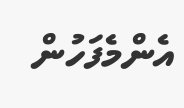އެންމެފަހުން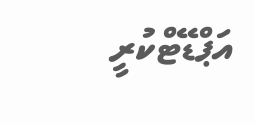އަޕްޑޭޓްކުރީ